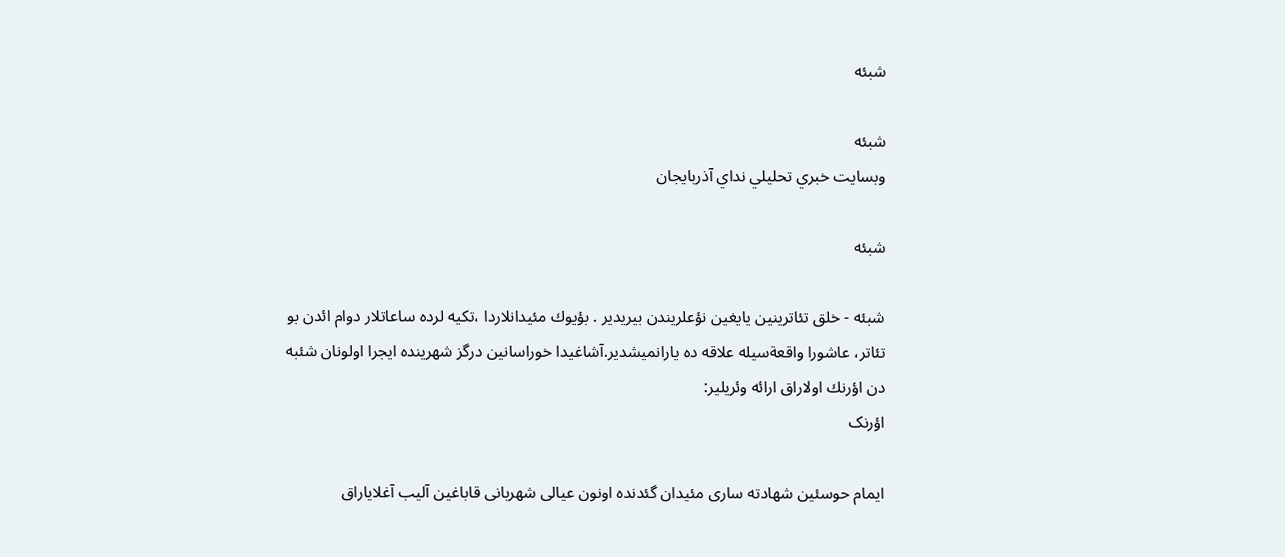شبئه

شبئه
وبسايت خبري تحليلي نداي آذربايجان

شبئه

شبئه - خلق تئاترینین یایغین نؤعلریندن بیریدیر . بؤیوك مئیدانلاردا ،تكیه لرده ساعاتلار دوام ائدن بو تئاتر، عاشورا واقعةسیله علاقه ده یارانمیشدیر.آشاغیدا خوراسانین درگز شهرینده ایجرا اولونان شئبه دن اؤرنك اولاراق ارائه وئریلیر:
اؤرنک

ایمام حوسئین شهادته ساری مئیدان گئدنده اونون عیالی شهربانی قاباغین آلیب آغلایاراق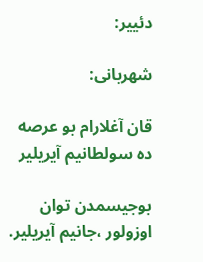دئییر:

شهربانی:

قان آغلارام بو عرصه ده سولطانیم آیریلیر

بوجیسمدن توان اوزولور ،جانیم آیریلیر.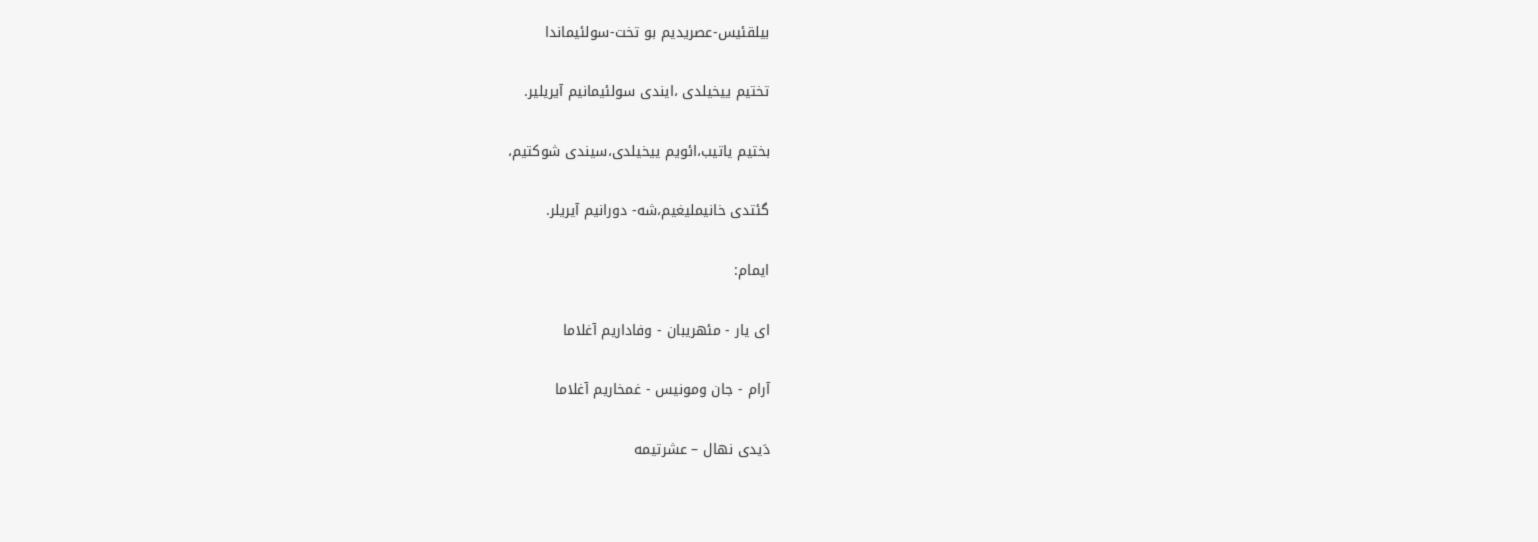بیلقئیس-عصریدیم بو تخت-سولئیماندا

تختیم ییخیلدی ،ایندی سولئیمانیم آیریلیر.

بختیم یاتیب،ائویم ییخیلدی،سیندی شوكتیم،

گئتدی خانیملیغیم،شه- دورانیم آیریلر.

ایمام:

ای یار - مئهریبان - وفاداریم آغلاما

آرام - جان ومونیس - غمخاریم آغلاما

دَیدی نهال – عشرتیمه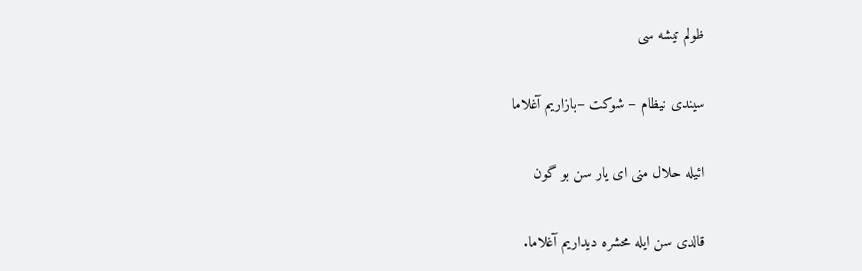ظولم تیشه سی

سیندی نیظام – شوكت –بازاریم آغلاما

ائیله حلال منی ای یار سن بو گون

قالدی سن ایله محشره دیداریم آغلاما.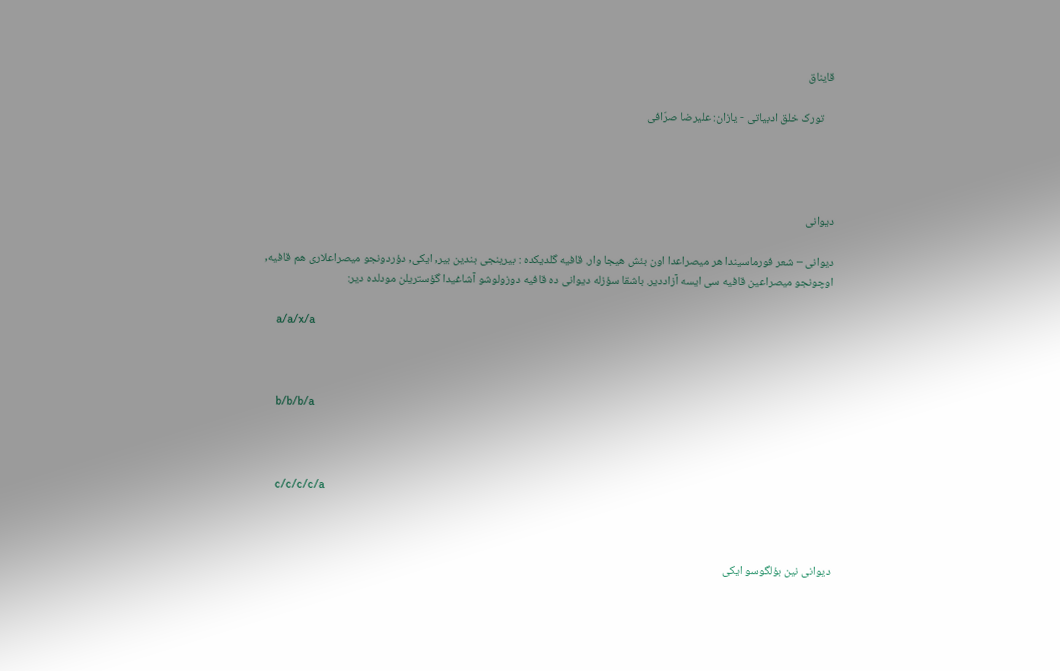قایناق

    تورک خلق ادبیاتی - یازان: علیرضا صرّافی




دیوانی

دیوانی – شعر فورماسیندا هر میصراعدا اون بئش هیجا وار. قافیه گلدیکده : بیرینجی بندین بیر, ایکی, دؤردونجو میصراعلاری هم قافیه, اوچونجو میصراعین قافیه سی ایسه آزاددیر. باشقا سؤزله دیوانی ده قافیه دوزولوشو آشاغیدا گؤستریلن مودلده دیر:

    a/a/x/a



    b/b/b/a



    c/c/c/c/a



دیوانی نین بؤلگوسو ایکی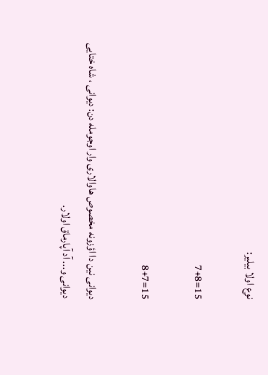نوع اولا بیلیر:

15=7+8

15=8+7

دیوانی نین دا اؤزونه مخصوص هاوالاری وار اوجومله دن: دیوانی ، شاه ختایی دیوانی و... آد آپارماق اولار.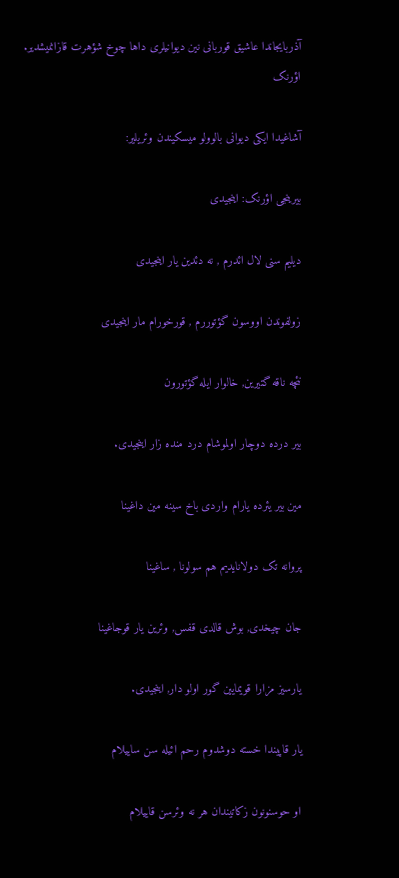آذربایجاندا عاشیق قوربانی نین دیوانیلری داها چوخ شؤهرت قازانمیشدیر.
اؤرنک

آشاغیدا ایکی دیوانی بالوولو میسکیندن وئریلیر:

بیرینجی اؤرنک: اینجیدی

دیلیم سنی لال ائدرم , نه دئدین یار اینجیدی

زولفوندن اووسون گؤتوررم , قورخورام مار اینجیدی

نئچه ناقه گتیرین, خالوار ایله گؤتورون

بیر درده دوچار اولموشام درد منده زار اینجیدی.

مین بیر یئرده یارام واردی باخ سینه مین داغینا

پروانه تک دولانایدیم هم سولونا , ساغینا

جان چیخدی, بوش قالدی قفس, وئرین یار قوجاغینا

یارسیز مزارا قویمایین گور اولو دار, اینجیدی.

یار قاپیندا خسته دوشدوم رحم ائیله سن ساییلام

او حوسنونون زکاتیندان هر نه وئرسن قاییلام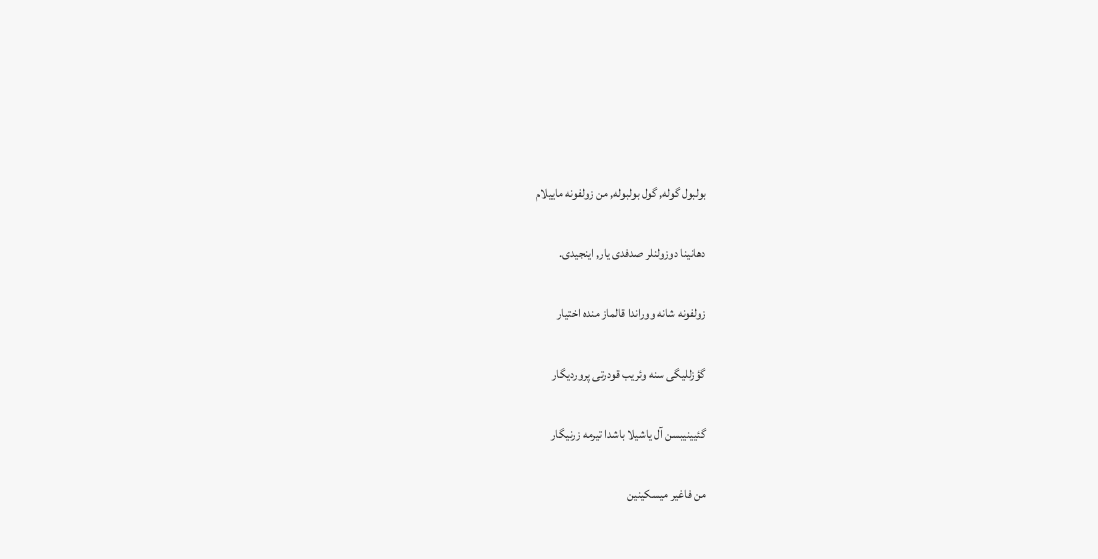بولبول گوله, گول بولبوله, من زولفونه ماییلام

دهانینا دوزولنلر صدفدی یار, اینجیدی.

زولفونه شانه ووراندا قالماز منده اختیار

گؤزللیگی سنه وئریب قودرتی پروردیگار

گئیینیبسن آل یاشیلا باشدا تیرمه زرنیگار

من فاغیر میسکینین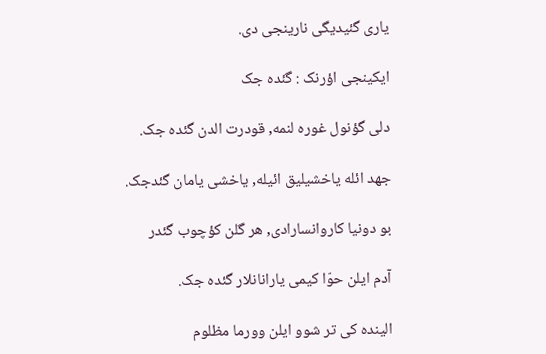یاری گئیدیگی نارینجی دی.

ایکینجی اؤرنک : گئده جک

دلی گؤنول غوره لنمه, قودرت الدن گئده جک.

جهد ائله یاخشیلیق ائیله, یاخشی یامان گئدجک.

بو دونیا کاروانسارادی, هر گلن کؤچوب گئدر

آدم ایلن حوّا کیمی یارانانلار گئده جک.

الینده کی تر شوو ایلن وورما مظلوم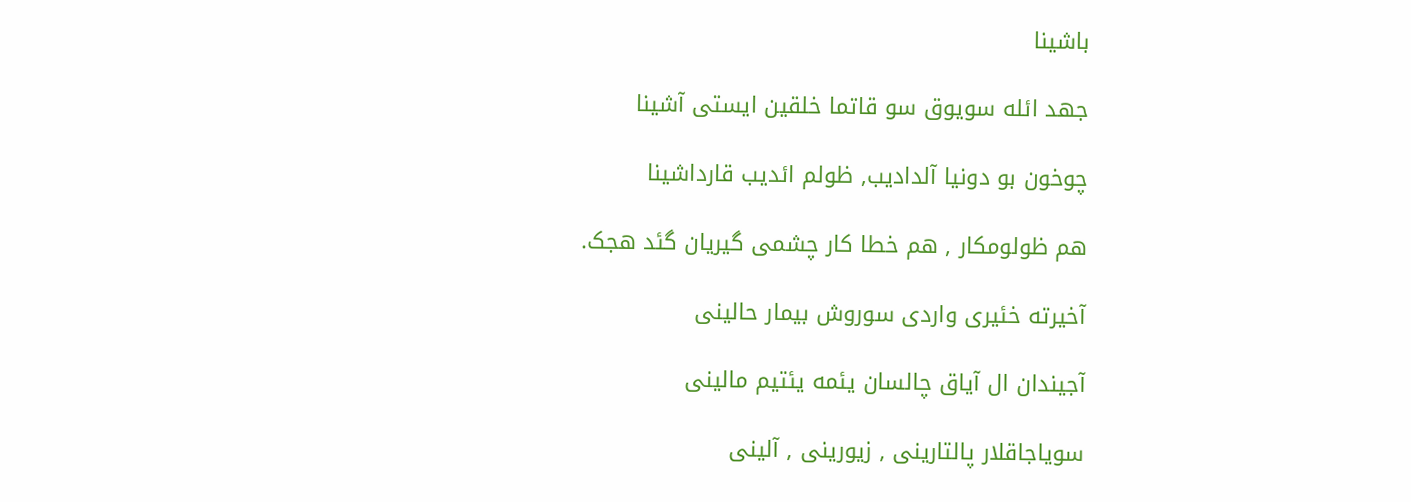باشینا

جهد ائله سویوق سو قاتما خلقین ایستی آشینا

چوخون بو دونیا آلدادیب, ظولم ائدیب قارداشینا

هم ظولومکار , هم خطا کار چشمی گیریان گئد هجک.

آخیرته خئیری واردی سوروش بیمار حالینی

آجیندان ال آیاق چالسان یئمه یئتیم مالینی

سویاجاقلار پالتارینی , زیورینی , آلینی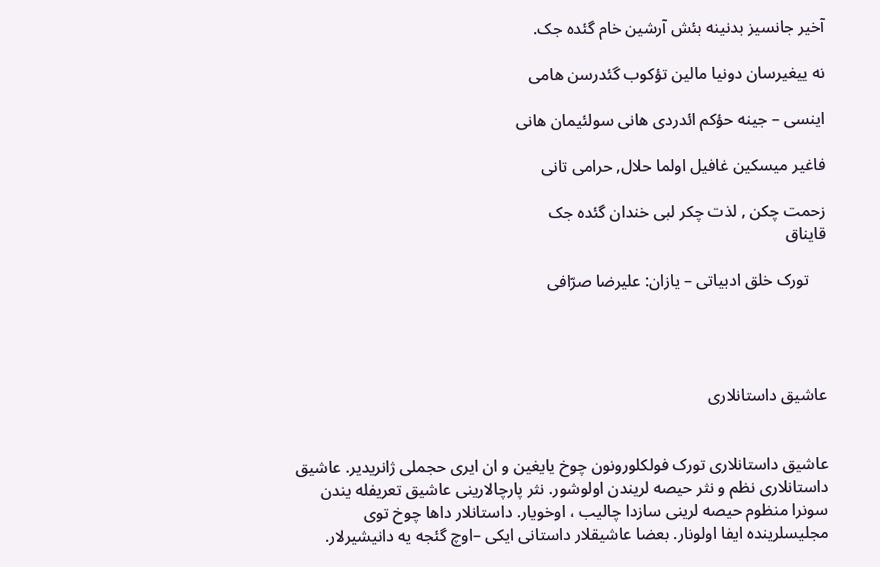آخیر جانسیز بدنینه بئش آرشین خام گئده جک.

نه ییغیرسان دونیا مالین تؤکوب گئدرسن هامی

اینسی – جینه حؤکم ائدردی هانی سولئیمان هانی

فاغیر میسکین غافیل اولما حلال, حرامی تانی

زحمت چکن , لذت چکر لبی خندان گئده جک
قایناق

    تورک خلق ادبیاتی – یازان: علیرضا صرّافی




عاشیق داستانلاری


عاشیق داستانلاری تورک فولکلورونون چوخ یایغین و ان ایری حجملی ژانریدیر. عاشیق داستانلاری نظم و نثر حیصه لریندن اولوشور. نثر پارچالارینی عاشیق تعریفله یندن سونرا منظوم حیصه لرینی سازدا چالیب ، اوخویار. داستانلار داها چوخ توی مجلیسلرینده ایفا اولونار. بعضا عاشیقلار داستانی ایکی –اوچ گئجه یه دانیشیرلار.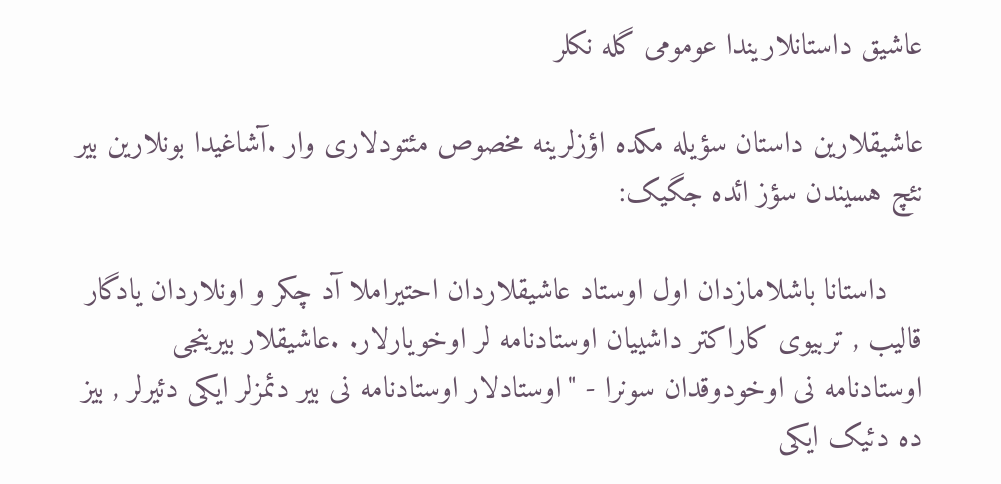عاشیق داستانلاریندا عومومی گله نکلر

عاشیقلارین داستان سؤیله مکده اؤزلرینه مخصوص مئتودلاری وار .آشاغیدا بونلارین بیر نئچ هسیندن سؤز ائده جگیک:

    داستانا باشلامازدان اول اوستاد عاشیقلاردان احتیراملا آد چکر و اونلاردان یادگار قالیب , تربیوی کاراکتر داشییان اوستادنامه لر اوخویارلار. .عاشیقلار بیرینجی اوستادنامه نی اوخودوقدان سونرا - "اوستادلار اوستادنامه نی بیر دئمزلر ایکی دئیرلر , بیز ده دئیک ایکی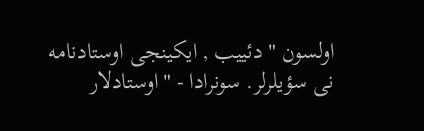اولسون " دئییب , ایکینجی اوستادنامه نی سؤیلرلر. سونرادا - "اوستادلار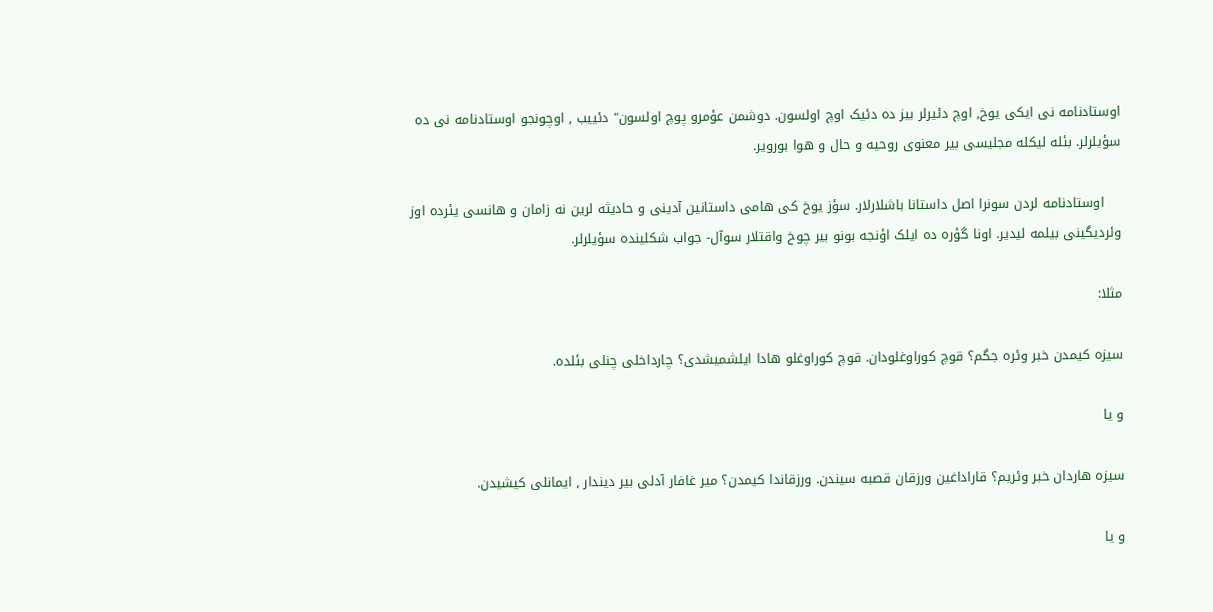اوستادنامه نی ایکی یوخ, اوچ دئیرلر بیز ده دئیک اوچ اولسون. دوشمن عؤمرو پوچ اولسون" دئییب , اوچونجو اوستادنامه نی ده سؤیلرلر. بئله لیکله مجلیسی بیر معنوی روحیه و حال و هوا بورویر.

    اوستادنامه لردن سونرا اصل داستانا باشلارلار. سؤز یوخ کی هامی داستانین آدینی و حادیثه لرین نه زامان و هانسی یئرده اوز وئردیگینی بیلمه لیدیر. اونا گؤره ده ایلک اؤنجه بونو بیر چوخ واقتلار سوآل- جواب شکلینده سؤیلرلر.

مثلا:

سیزه کیمدن خبر وئره جگم؟ قوچ کوراوغلودان. قوچ کوراوغلو هادا ایلشمیشدی؟ چارداخلی چنلی بئلده.

و یا

سیزه هاردان خبر وئریم؟ قاراداغین ورزقان قصبه سیندن. ورزقاندا کیمدن؟ میر غافار آدلی بیر دیندار , ایمانلی کیشیدن.

و یا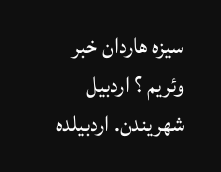سیزه هاردان خبر وئریم ؟ اردبیل شهریندن. اردبیلده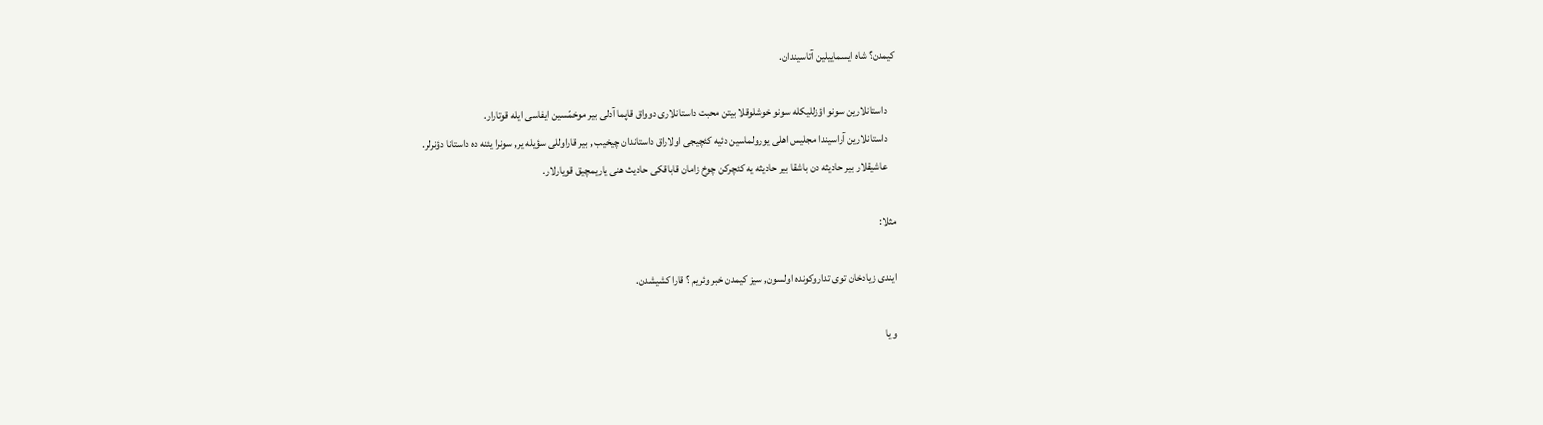کیمدن؟ شاه ایسماییلین آتاسیندان.

    داستانلارین سونو اؤزللیکله سونو خوشلوقلا بیتن محبت داستانلاری دوواق قاپما آدلی بیر موخمّسین ایفاسی ایله قوتارار.
    داستانلارین آراسیندا مجلیس اهلی یورولماسین دئیه کئچیجی اولاراق داستاندان چیخیب , بیر قاراوللی سؤیله یر, سونرا یئنه ده داستانا دؤنرلر.
    عاشیقلار بیر حادیثه دن باشقا بیر حادیثه یه کئچرکن چوخ زامان قاباقکی حادیث هنی یاریمچیق قویارلار.

مثلا:

ایندی زیادخان توی تداروکونده اولسون, سیز کیمدن خبر وئریم ؟ قارا کشیشدن.

و یا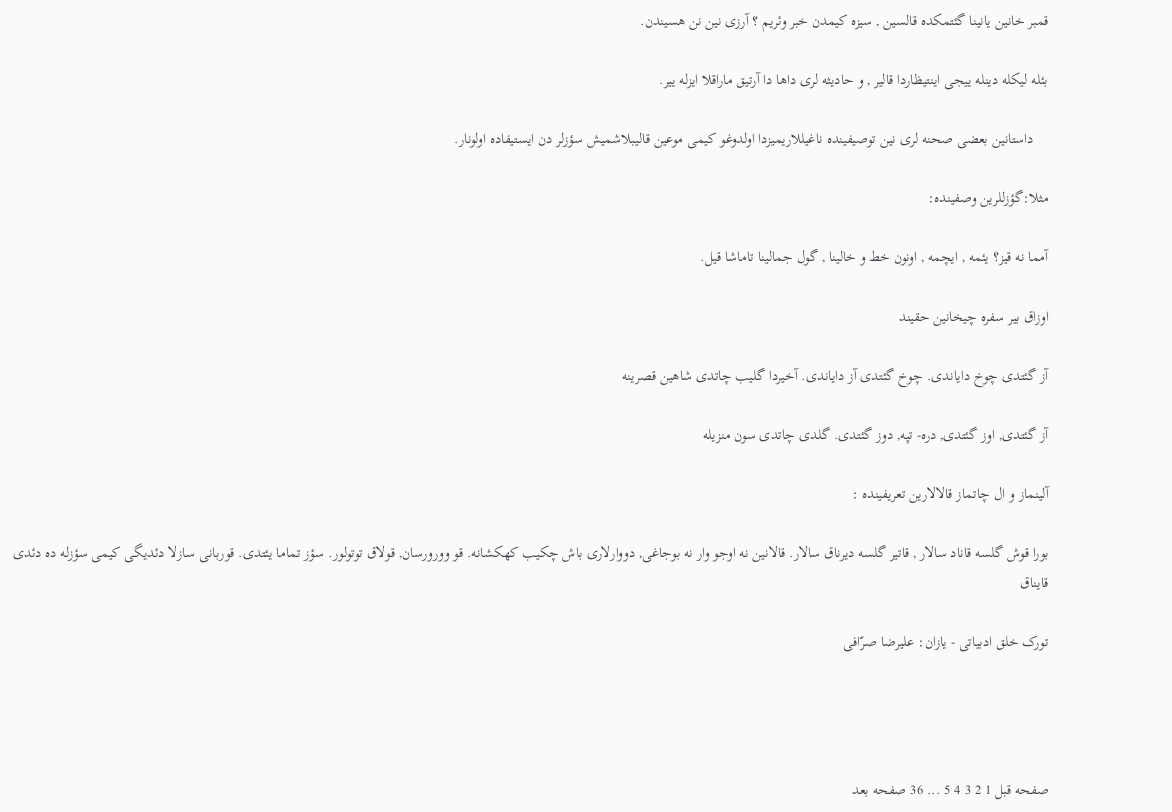قمبر خانین یانینا گئتمکده قالسین , سیزه کیمدن خبر وئریم ؟ آرزی نین نن هسیندن.

بئله لیکله دینله ییجی اینتیظاردا قالیر , و حادیثه لری داها دا آرتیق ماراقلا ایزله ییر.

    داستانین بعضی صحنه لری نین توصیفینده ناغیللاریمیزدا اولدوغو کیمی موعین قالیبلاشمیش سؤزلر دن ایستیفاده اولونار.

مثلا:گؤزللرین وصفینده:

آمما نه قیز؟ یئمه , ایچمه , اونون خط و خالینا , گول جمالینا تاماشا قیل.

اوزاق بیر سفره چیخانین حقیند

آز گئتدی چوخ دایاندی. چوخ گئتدی آز دایاندی. آخیردا گلیب چاتدی شاهین قصرینه

آز گئتدی, اوز گئتدی, دره- تپه, دوز گئتدی. گلدی چاتدی سون منزیله

آلینماز و ال چاتماز قالالارین تعریفینده :

بورا قوش گلسه قاناد سالار , قاتیر گلسه دیرناق سالار. قالانین نه اوجو وار نه بوجاغی, دووارلاری باش چکیب کهکشانه. قو وورورسان, قولاق توتولور. سؤز تماما یئتدی. قوربانی سازلا دئدیگی کیمی سؤزله ده دئدی
قایناق

تورک خلق ادبیاتی - یازان: علیرضا صرّافی




صفحه قبل 1 2 3 4 5 ... 36 صفحه بعد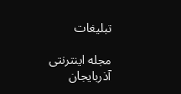تبلیغات

مجله اینترنتی آذربایجان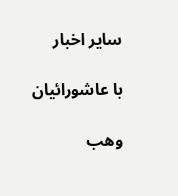ساير اخبار

با عاشورائیان

وهب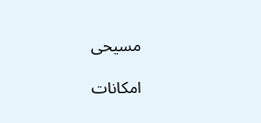مسیحی

امکانات